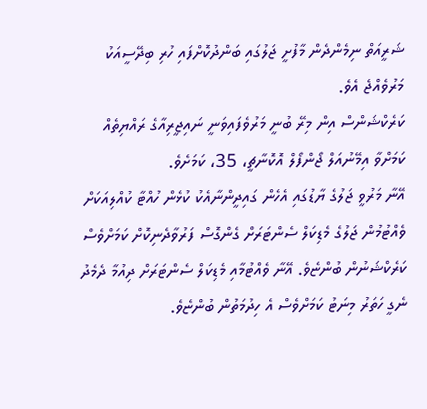ޝަރީއަތް ނިމެންދެން މާފުށީ ޖަލުގައި ބަންދުކޮށްފައި ހުރި ބިދޭސީއަކު މަރުވެއްޖެ އެވެ.
ކަރެކްޝަންސް އިން މިރޭ ބުނީ މަރުވެފައިވަނީ ނައިޖީރިއާގެ ރައްޔިތެއް ކަމަށްވާ އިމޭނުއަލް ޖޯންފޯލް އޮކޮނާޗީ، 35، ކަމަށެވެ.
އޭނާ މަރުވީ ޖަލުގެ ޔާޑުގައި އެހެން ގައިދީންނާއެކު ކުޅެން ހުއްޓާ ކުއްލިއަކަށް ވެއްޓުމުން ޖަލުގެ މެޑިކަލް ސެންޓަރަށް ގެންގޮސް ފަރުވާދެނިކޮށް ކަމަށްވެސް ކަރެކްޝަނުން ބުންޏެވެ. އޭނާ ވެއްޓުމާއި މެޑިކަލް ސެންޓަރަށް ދިއުމާ ދެމެދު ނެގީ ހަތަރު މިނަޓު ކަމަށްވެސް އެ ހިދުމަތުން ބުންޏެވެ.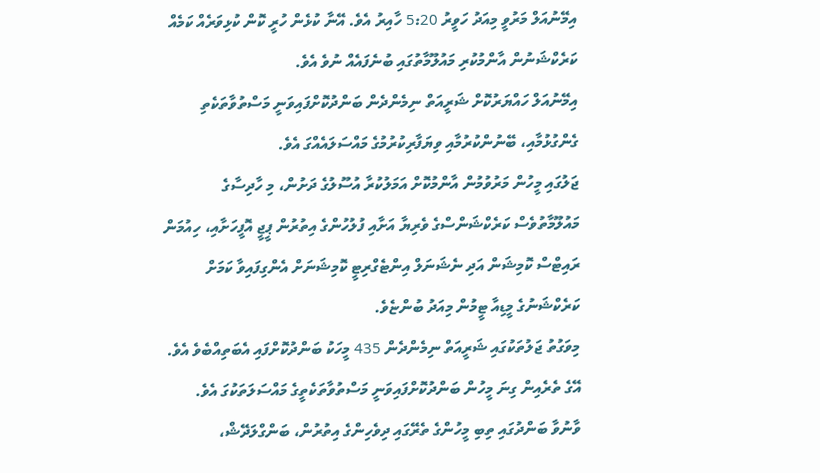އިމޭނުއަލް މަރުވީ މިއަދު ހަވީރު 5:20 ހާއިރު އެވެ. އޭނާ ކުޅެން ހުރީ ކޮން ކުޅިވަރެއް ކަމެއް ކަރެކްޝަނުން އާންމުކުރި މައުލޫމާތުގައި ބުނެފައެއް ނުވެ އެވެ.
އިމޭނުއަލް ހައްޔަރުކޮށް ޝަރީއަތް ނިމެންދެން ބަންދުކޮށްފައިވަނީ މަސްތުވާތަކެތި ގެންގުޅުމާއި، ބޭނުންކުރުމާއި ވިޔަފާރިކުރުމުގެ މައްސަލައެއްގަ އެވެ.
ޖަލުގައި މީހުން މަރުވުމުން އާންމުކޮށް އަމަލުކުރާ އުސޫލުގެ ދަށުން، މި ހާދިސާގެ މައުލޫމާތުވެސް ކަރެކްޝަންސްގެ ވެރިޔާ އަށާއި ފުލުހުންގެ އިތުރުން ޕީޖީ އޮފީހަށާއި، ހިއުމަން ރައިޓްސް ކޮމިޝަން އަދި ނެޝަނަލް އިންޓެގްރިޓީ ކޮމިޝަނަށް އެންގިފައިވާ ކަމަށް ކަރެކްޝަނުގެ މީޑިއާ ޓީމުން މިއަދު ބުންޏެވެ.
މިވަގުތު ޖަލުތަކުގައި ޝަރީއަތް ނިމެންދެން 435 މީހަކު ބަންދުކޮށްފައި އެބަތިއްބެވެ އެވެ. އޭގެ ތެރެއިން ގިނަ މީހުން ބަންދުކޮށްފައިވަނީ މަސްތުވާތަކެތީގެ މައްސަލަތަކުގަ އެވެ.
ވާނުވާ ބަންދުގައި ތިބި މީހުންގެ ތެރޭގައި ދިވެހިންގެ އިތުރުން، ބަންގްލަދޭޝް،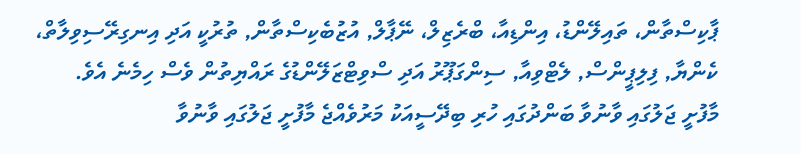ޕާކިސްތާން، ތައިލޭންޑު، އިންޑިއާ، ބްރެޒިލް، ނޭޕާލް, އުޒުބެކިސްތާން, ތުރުކީ އަދި އިނގިރޭސިވިލާތް، ކެންޔާ, ފިލިޕީންސް, ލެޓްވިއާ, ސިންގަޕޫރު އަދި ސްވިޓްޒަލޭންޑުގެ ރައްޔިތުން ވެސް ހިމެނެ އެވެ.
މާފުށީ ޖަލުގައި ވާނުވާ ބަންދުގައި ހުރި ބިދޭސީއަކު މަރުވެއްޖެ މާފުށީ ޖަލުގައި ވާނުވާ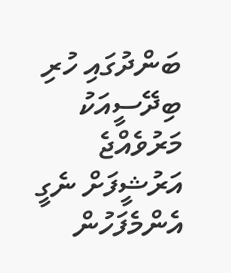ބަންދުގައި ހުރި ބިދޭސީއަކު މަރުވެއްޖެ
އަރުޝީފަށް ނެގީ
އެންމެފަހުން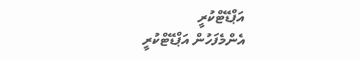އަޕްޑޭޓްކުރީ
އެންމެފަހުން އަޕްޑޭޓްކުރީ